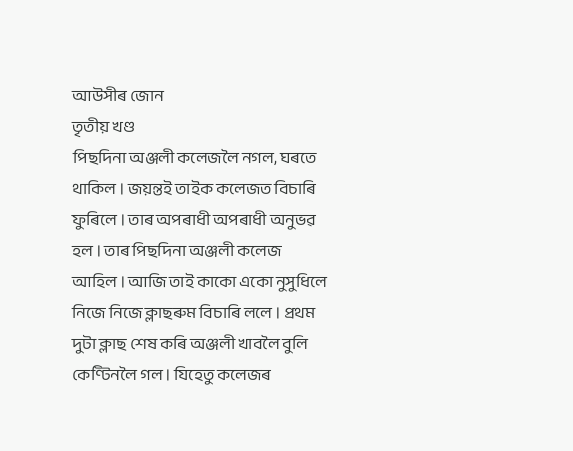আউসীৰ জোন
তৃতীয় খণ্ড
পিছদিনা অঞ্জলী কলেজলৈ নগল, ঘৰতে থাকিল । জয়ন্তই তাইক কলেজত বিচাৰি ফুৰিলে । তাৰ অপৰাধী অপৰাধী অনুভৱ হল । তাৰ পিছদিনা অঞ্জলী কলেজ আহিল । আজি তাই কাকো একো নুসুধিলে নিজে নিজে ক্লাছৰুম বিচাৰি ললে । প্ৰথম দুটা ক্লাছ শেষ কৰি অঞ্জলী খাবলৈ বুলি কেণ্টিনলৈ গল । যিহেতু কলেজৰ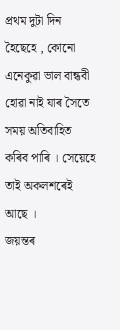প্ৰথম দুটা দিন হৈছেহে , কোনো এনেকুৱা ভাল বান্ধবী হোৱা নাই যাৰ সৈতে সময় অতিবাহিত কৰিব পাৰি । সেয়েহে তাই অকলশৰেই আছে ।
জয়ন্তৰ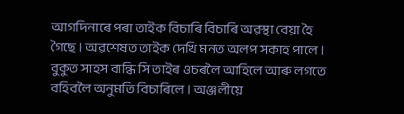আগদিনাৰে পৰা তাইক বিচাৰি বিচাৰি অৱস্থা বেয়া হৈ গৈছে । অৱশেষত তাইক দেখি মনত অলপ সকাহ পালে । বুকুত সাহস বান্ধি সি তাইৰ ওচৰলৈ আহিলে আৰু লগতে বহিবলৈ অনুমতি বিচাৰিলে । অঞ্জলীয়ে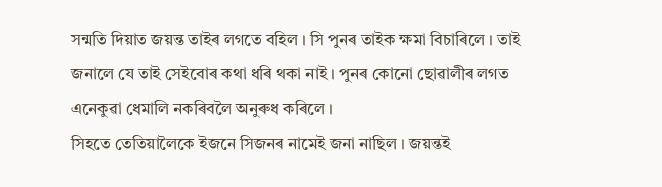সন্মতি দিয়াত জয়ন্ত তাইৰ লগতে বহিল । সি পুনৰ তাইক ক্ষমা বিচাৰিলে । তাই জনালে যে তাই সেইবোৰ কথা ধৰি থকা নাই । পুনৰ কোনো ছোৱালীৰ লগত এনেকুৱা ধেমালি নকৰিবলৈ অনুৰুধ কৰিলে ।
সিহতে তেতিয়ালৈকে ইজনে সিজনৰ নামেই জনা নাছিল । জয়ন্তই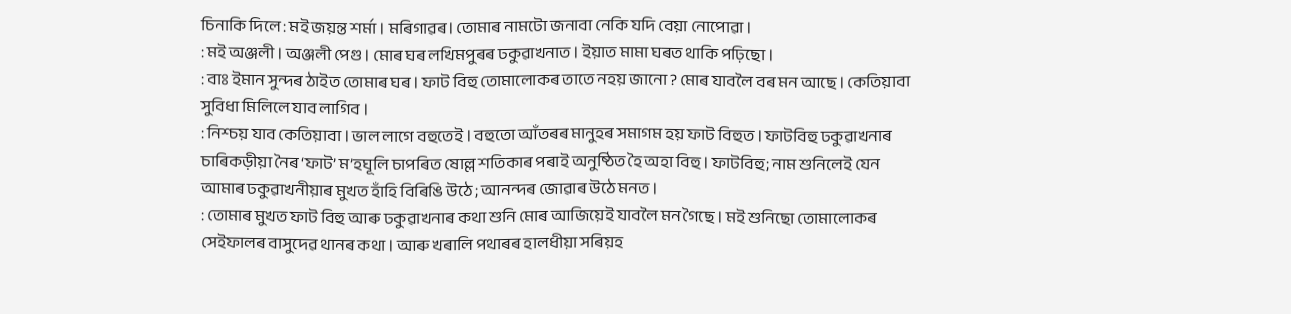চিনাকি দিলে : মই জয়ন্ত শৰ্মা । মৰিগাৱৰ। তোমাৰ নামটো জনাবা নেকি যদি বেয়া নোপোৱা ।
: মই অঞ্জলী । অঞ্জলী পেগু । মোৰ ঘৰ লখিমপুৰৰ ঢকুৱাখনাত । ইয়াত মামা ঘৰত থাকি পঢ়িছো ।
: বাঃ ইমান সুন্দৰ ঠাইত তোমাৰ ঘৰ । ফাট বিহু তোমালোকৰ তাতে নহয় জানো ? মোৰ যাবলৈ বৰ মন আছে । কেতিয়াবা সুবিধা মিলিলে যাব লাগিব ।
: নিশ্চয় যাব কেতিয়াবা । ভাল লাগে বহুতেই । বহুতো আঁতৰৰ মানুহৰ সমাগম হয় ফাট বিহুত । ফাটবিহু ঢকুৱাখনাৰ চাৰিকড়ীয়া নৈৰ ‘ফাট’ ম’হঘূলি চাপৰিত ষোল্ল শতিকাৰ পৰাই অনুষ্ঠিত হৈ অহা বিহু । ফাটবিহু; নাম শুনিলেই যেন আমাৰ ঢকুৱাখনীয়াৰ মুখত হাঁহি বিৰিঙি উঠে ; আনন্দৰ জোৱাৰ উঠে মনত ।
: তোমাৰ মুখত ফাট বিহু আৰু ঢকুৱাখনাৰ কথা শুনি মোৰ আজিয়েই যাবলৈ মন গৈছে । মই শুনিছো তোমালোকৰ সেইফালৰ বাসুদেৱ থানৰ কথা । আৰু খৰালি পথাৰৰ হালধীয়া সৰিয়হ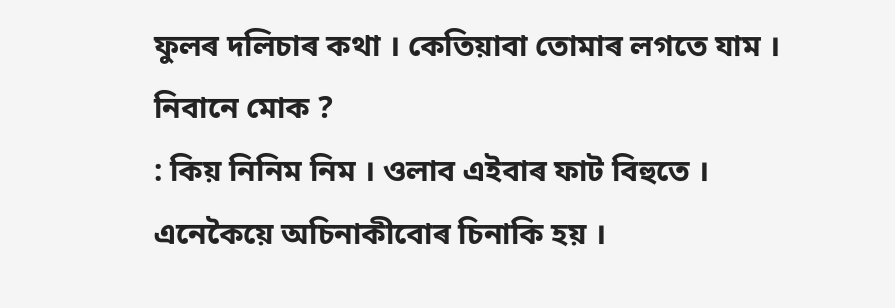ফুলৰ দলিচাৰ কথা । কেতিয়াবা তোমাৰ লগতে যাম । নিবানে মোক ?
: কিয় নিনিম নিম । ওলাব এইবাৰ ফাট বিহুতে ।
এনেকৈয়ে অচিনাকীবোৰ চিনাকি হয় ।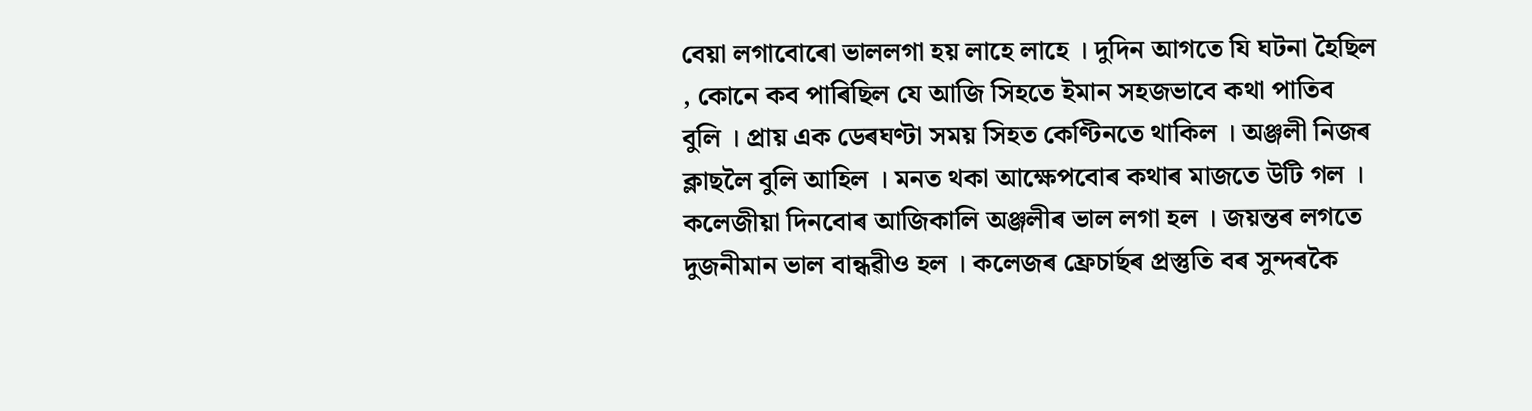বেয়া লগাবোৰো ভাললগা হয় লাহে লাহে । দুদিন আগতে যি ঘটনা হৈছিল , কোনে কব পাৰিছিল যে আজি সিহতে ইমান সহজভাবে কথা পাতিব বুলি । প্ৰায় এক ডেৰঘণ্টা সময় সিহত কেণ্টিনতে থাকিল । অঞ্জলী নিজৰ ক্লাছলৈ বুলি আহিল । মনত থকা আক্ষেপবোৰ কথাৰ মাজতে উটি গল ।
কলেজীয়া দিনবোৰ আজিকালি অঞ্জলীৰ ভাল লগা হল । জয়ন্তৰ লগতে দুজনীমান ভাল বান্ধৱীও হল । কলেজৰ ফ্ৰেচাৰ্ছৰ প্ৰস্তুতি বৰ সুন্দৰকৈ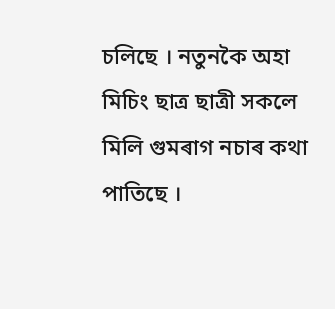চলিছে । নতুনকৈ অহা মিচিং ছাত্ৰ ছাত্ৰী সকলে মিলি গুমৰাগ নচাৰ কথা পাতিছে ।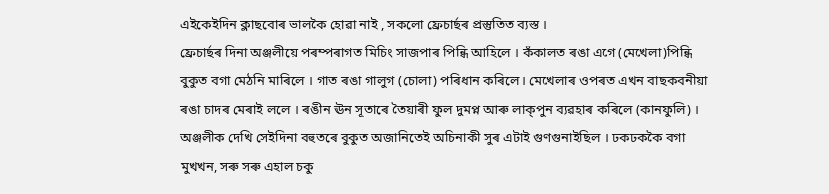এইকেইদিন ক্লাছবোৰ ভালকৈ হোৱা নাই , সকলো ফ্ৰেচাৰ্ছৰ প্ৰস্তুতিত ব্যস্ত ।
ফ্ৰেচাৰ্ছৰ দিনা অঞ্জলীয়ে পৰম্পৰাগত মিচিং সাজপাৰ পিন্ধি আহিলে । কঁকালত ৰঙা এগে (মেখেলা)পিন্ধি বুকুত বগা মেঠনি মাৰিলে । গাত ৰঙা গালুগ (চোলা) পৰিধান কৰিলে। মেখেলাৰ ওপৰত এখন বাছকবনীয়া ৰঙা চাদৰ মেৰাই ললে । ৰঙীন ঊন সূতাৰে তৈয়াৰী ফুল দুমপ্ন আৰু লাক্পুন ব্যৱহাৰ কৰিলে (কানফুলি) ।
অঞ্জলীক দেখি সেইদিনা বহুতৰে বুকুত অজানিতেই অচিনাকী সুৰ এটাই গুণগুনাইছিল । ঢকঢককৈ বগা মুখখন, সৰু সৰু এহাল চকু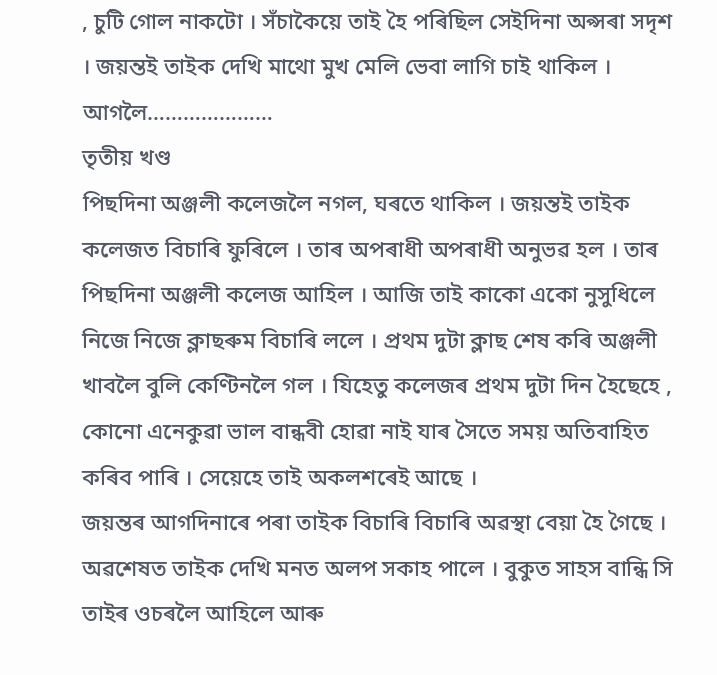, চুটি গোল নাকটো । সঁচাকৈয়ে তাই হৈ পৰিছিল সেইদিনা অপ্সৰা সদৃশ । জয়ন্তই তাইক দেখি মাথো মুখ মেলি ভেবা লাগি চাই থাকিল ।
আগলৈ…………………
তৃতীয় খণ্ড
পিছদিনা অঞ্জলী কলেজলৈ নগল, ঘৰতে থাকিল । জয়ন্তই তাইক কলেজত বিচাৰি ফুৰিলে । তাৰ অপৰাধী অপৰাধী অনুভৱ হল । তাৰ পিছদিনা অঞ্জলী কলেজ আহিল । আজি তাই কাকো একো নুসুধিলে নিজে নিজে ক্লাছৰুম বিচাৰি ললে । প্ৰথম দুটা ক্লাছ শেষ কৰি অঞ্জলী খাবলৈ বুলি কেণ্টিনলৈ গল । যিহেতু কলেজৰ প্ৰথম দুটা দিন হৈছেহে , কোনো এনেকুৱা ভাল বান্ধবী হোৱা নাই যাৰ সৈতে সময় অতিবাহিত কৰিব পাৰি । সেয়েহে তাই অকলশৰেই আছে ।
জয়ন্তৰ আগদিনাৰে পৰা তাইক বিচাৰি বিচাৰি অৱস্থা বেয়া হৈ গৈছে । অৱশেষত তাইক দেখি মনত অলপ সকাহ পালে । বুকুত সাহস বান্ধি সি তাইৰ ওচৰলৈ আহিলে আৰু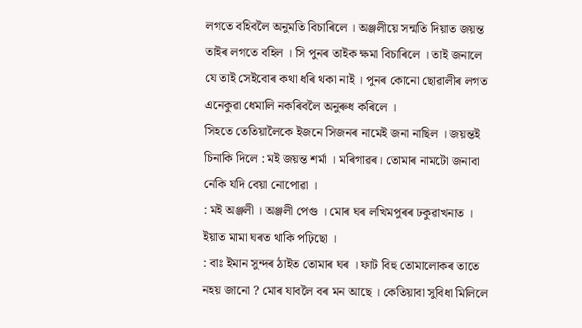লগতে বহিবলৈ অনুমতি বিচাৰিলে । অঞ্জলীয়ে সন্মতি দিয়াত জয়ন্ত তাইৰ লগতে বহিল । সি পুনৰ তাইক ক্ষমা বিচাৰিলে । তাই জনালে যে তাই সেইবোৰ কথা ধৰি থকা নাই । পুনৰ কোনো ছোৱালীৰ লগত এনেকুৱা ধেমালি নকৰিবলৈ অনুৰুধ কৰিলে ।
সিহতে তেতিয়ালৈকে ইজনে সিজনৰ নামেই জনা নাছিল । জয়ন্তই চিনাকি দিলে : মই জয়ন্ত শৰ্মা । মৰিগাৱৰ। তোমাৰ নামটো জনাবা নেকি যদি বেয়া নোপোৱা ।
: মই অঞ্জলী । অঞ্জলী পেগু । মোৰ ঘৰ লখিমপুৰৰ ঢকুৱাখনাত । ইয়াত মামা ঘৰত থাকি পঢ়িছো ।
: বাঃ ইমান সুন্দৰ ঠাইত তোমাৰ ঘৰ । ফাট বিহু তোমালোকৰ তাতে নহয় জানো ? মোৰ যাবলৈ বৰ মন আছে । কেতিয়াবা সুবিধা মিলিলে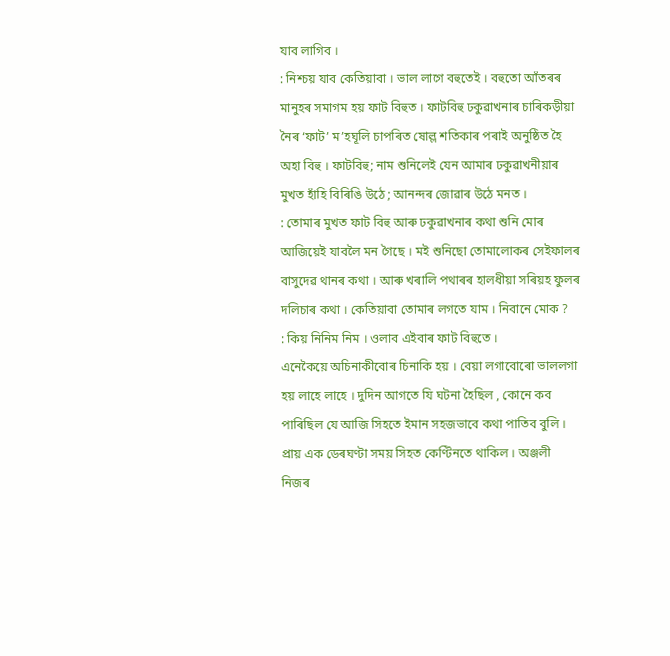যাব লাগিব ।
: নিশ্চয় যাব কেতিয়াবা । ভাল লাগে বহুতেই । বহুতো আঁতৰৰ মানুহৰ সমাগম হয় ফাট বিহুত । ফাটবিহু ঢকুৱাখনাৰ চাৰিকড়ীয়া নৈৰ ‘ফাট’ ম’হঘূলি চাপৰিত ষোল্ল শতিকাৰ পৰাই অনুষ্ঠিত হৈ অহা বিহু । ফাটবিহু; নাম শুনিলেই যেন আমাৰ ঢকুৱাখনীয়াৰ মুখত হাঁহি বিৰিঙি উঠে ; আনন্দৰ জোৱাৰ উঠে মনত ।
: তোমাৰ মুখত ফাট বিহু আৰু ঢকুৱাখনাৰ কথা শুনি মোৰ আজিয়েই যাবলৈ মন গৈছে । মই শুনিছো তোমালোকৰ সেইফালৰ বাসুদেৱ থানৰ কথা । আৰু খৰালি পথাৰৰ হালধীয়া সৰিয়হ ফুলৰ দলিচাৰ কথা । কেতিয়াবা তোমাৰ লগতে যাম । নিবানে মোক ?
: কিয় নিনিম নিম । ওলাব এইবাৰ ফাট বিহুতে ।
এনেকৈয়ে অচিনাকীবোৰ চিনাকি হয় । বেয়া লগাবোৰো ভাললগা হয় লাহে লাহে । দুদিন আগতে যি ঘটনা হৈছিল , কোনে কব পাৰিছিল যে আজি সিহতে ইমান সহজভাবে কথা পাতিব বুলি । প্ৰায় এক ডেৰঘণ্টা সময় সিহত কেণ্টিনতে থাকিল । অঞ্জলী নিজৰ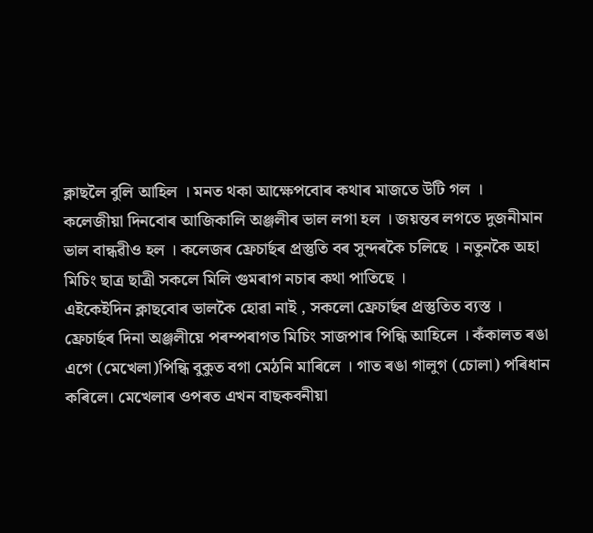ক্লাছলৈ বুলি আহিল । মনত থকা আক্ষেপবোৰ কথাৰ মাজতে উটি গল ।
কলেজীয়া দিনবোৰ আজিকালি অঞ্জলীৰ ভাল লগা হল । জয়ন্তৰ লগতে দুজনীমান ভাল বান্ধৱীও হল । কলেজৰ ফ্ৰেচাৰ্ছৰ প্ৰস্তুতি বৰ সুন্দৰকৈ চলিছে । নতুনকৈ অহা মিচিং ছাত্ৰ ছাত্ৰী সকলে মিলি গুমৰাগ নচাৰ কথা পাতিছে ।
এইকেইদিন ক্লাছবোৰ ভালকৈ হোৱা নাই , সকলো ফ্ৰেচাৰ্ছৰ প্ৰস্তুতিত ব্যস্ত ।
ফ্ৰেচাৰ্ছৰ দিনা অঞ্জলীয়ে পৰম্পৰাগত মিচিং সাজপাৰ পিন্ধি আহিলে । কঁকালত ৰঙা এগে (মেখেলা)পিন্ধি বুকুত বগা মেঠনি মাৰিলে । গাত ৰঙা গালুগ (চোলা) পৰিধান কৰিলে। মেখেলাৰ ওপৰত এখন বাছকবনীয়া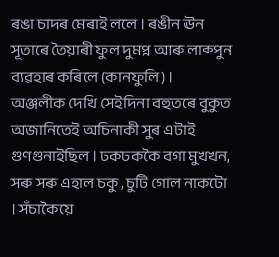ৰঙা চাদৰ মেৰাই ললে । ৰঙীন ঊন সূতাৰে তৈয়াৰী ফুল দুমপ্ন আৰু লাক্পুন ব্যৱহাৰ কৰিলে (কানফুলি) ।
অঞ্জলীক দেখি সেইদিনা বহুতৰে বুকুত অজানিতেই অচিনাকী সুৰ এটাই গুণগুনাইছিল । ঢকঢককৈ বগা মুখখন, সৰু সৰু এহাল চকু , চুটি গোল নাকটো । সঁচাকৈয়ে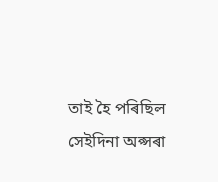তাই হৈ পৰিছিল সেইদিনা অপ্সৰা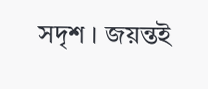সদৃশ । জয়ন্তই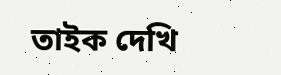তাইক দেখি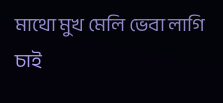মাথো মুখ মেলি ভেবা লাগি চাই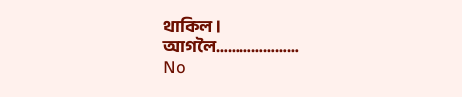থাকিল ।
আগলৈ…………………
No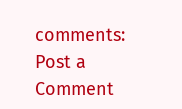comments:
Post a Comment